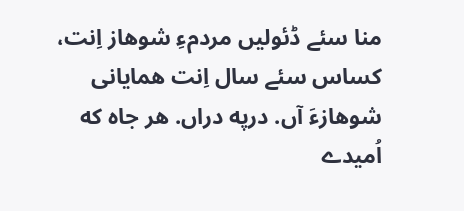منا سئے ڈئولیں مردمءِ شوھاز اِنت، کساس سئے سال اِنت ھمایانی شوھازءَ آں. درپه دراں. ھر جاه که اُمیدے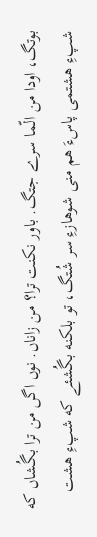بوتگ، اودا من الّما سرے جتگ. باور نکنت ترا؟ من زاناں. نوں اگں من ترا بگُشاں که شپءِ ھشتمی پاسءَ ھم منی شوھازءِ سر شُتگ، تو بلکنه بگُشئے که شپءِ ھشت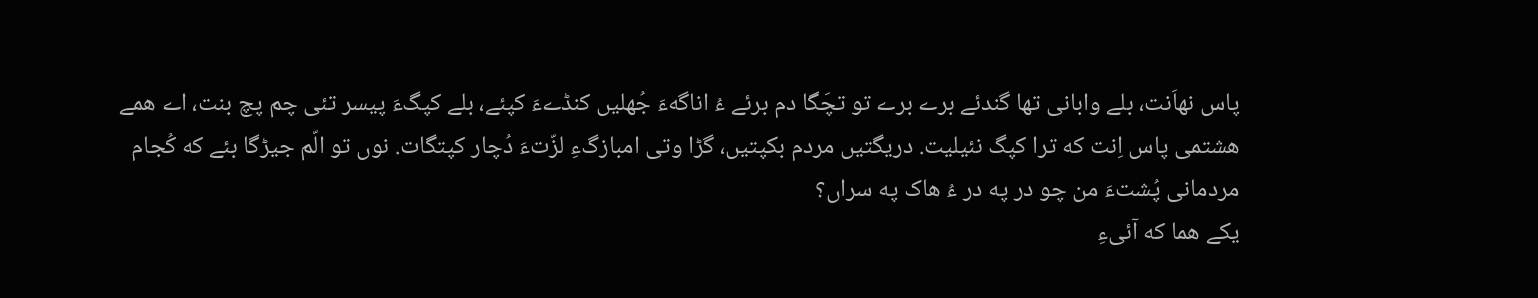پاس نهاَنت، بلے وابانی تها گندئے برے برے تو تچَگا دم برئے ءُ اناگهءَ جُهلیں کنڈےءَ کپئے، بلے کپگءَ پیسر تئی چم پچ بنت، اے ھمے ھشتمی پاس اِنت که ترا کپگ نئیلیت. دریگتیں مردم بکپتیں، گڑا وتی امبازگءِ لزّتءَ دُچار کپتگات. نوں تو الّم جیڑگا بئے که کُجام مردمانی پُشتءَ من چو در په در ءُ ھاک په سراں؟
یکے ھما که آئیءِ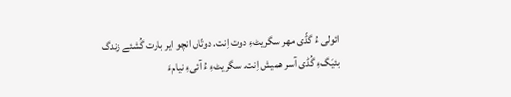ائولی ءُ گڈّی مهر سگریٹءِ دوت اِنت. دوتّاں انچو ایر بارت گُشئے زندگ بئیَگءِ گُڈی آسر ھمیش اِنت. سگریٹءِ ءُ آئیءِ نیامءَ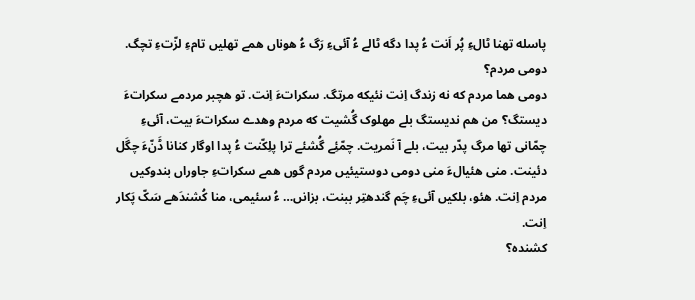پاسله تهنا ٹالءِ پُر اَنت ءُ پدا دگه ٹالے ءُ آئیءِ رَگ ءُ ھوناں ھمے تهلیں تامءِ لزّتءِ تچگ.
دومی مردم؟
دومی ھما مردم که نه زندگ اِنت نئیکه مرتگ. سکراتءَ اِنت. تو هچبر مردمے سکراتءَ دیستگ؟ من ھم ندیستگ بلے مهلوک گُشیت که مردم وھدے سکراتءَ بیت، آئیءِ چمّانی تها مرگ پدّر بیت، بلے آ نَمریت. چمّئِے گُشئے ترا پلِکّنت ءُ پدا اوگار کنانا ڈَنّءَ چگَل دئینت. منی ھئیالءَ منی دومی دوستیئیں مردم گوں ھمے سکراتءِ جاوراں بندوکیں مردم اِنت. ھئو، بلکیں آئیءِ چَم گندهتِر ببنت، بزانں… ءُ سئیمی، منا کُشندَهے سَکّ پَکار اِنت.
کشنده؟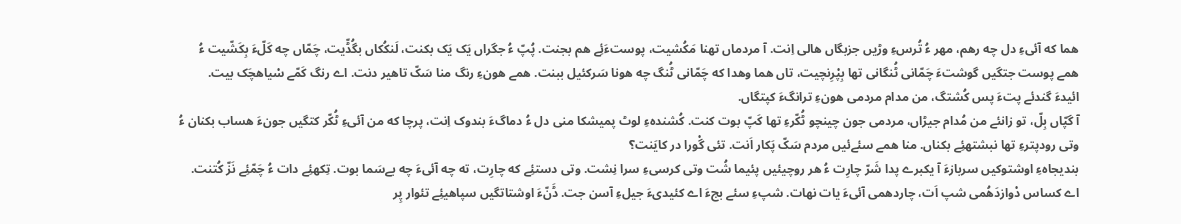ھما که آئیءِ دل چه رھم، مهر ءُ تُرسءِ وڑیں جزبگاں ھالی اِنت. آ مردماں تهنا مَکُشیت، پوستءَئِے ھم بجنت. پُپّ ءُ جگراں یَک یَک بکنت، لَنکُکاں بگُڈّیت، چَمّاں چه کَلّءَ بِکَشّیت ءُ ھمے پوست جتگیں گوشتءَ چَمّانی ٹُنگانی تها بِپْرِنچیت، تاں هما وهدا که چَمّانی ٹُنگ چه ھونا سَرکئیل ببنت. ھمے ھونءِ رنگ منا سَکّ تاھیر دنت. اے رنگ کَمّے سْیاهچَک بیت.
ائیدءَ گندئے پتءَ پس کُشتگ، من مدام مردمی ھونءِ ترانگءَ کپتگاں.
آ گپّاں بِلّ، تو زانئے من مُدام جیڑاں، مردمی جون چینچو ٹُکّرءِ تها کَپّ بوت کنت. کُشندهءِ لوٹ پمیشکا منی دل ءُ دماگءَ بندوک اِنت، پرچا که من آئیءِ ٹُکّر کتگیں جونءَ ھساب بکنان ءُ وتی رودپترءِ تها نبشتهئِے بکناں. منا ھمے سئےئیں مردم سَکّ پَکار اَنت. تئی گْورا در کایَنت؟
بندیجاهءِ اوشتوکیں سربازءَ آ یکبرے پدا شَرّ چارِت ءُ ھر روچیئیں پئیما شُت وتی کرسیءِ سرا نِشت. وتی دستئِے که چارِت، ته چه آئیءَ چه بےسَما بوت. تِکهئِے دات ءُ چَمّئِے نَزّ کُتنت.
اے کساس دْوازدَهُمی شپ اَت، چاردهمی آئیءَ یات نهات. شپءِ سئے بجءَ اے کئیدیءَ جیلءِ آسن جت. ڈَنّءَ اوشتاتگیں سپاھیئِے تئوار پِر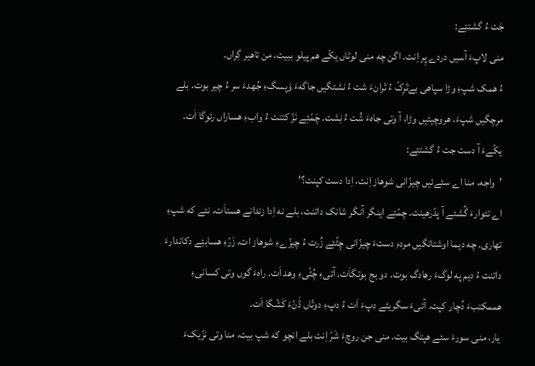جَت ءُ گشتئِے:
منی لاپءَ آسیں دردے پِر اِنت. اگن چه منی لوٹاں یکّے ھم پیلو ببیت، من تاھیر گِراں.
ءُ ھمک شپءِ وڑا سپاھی بےتْرِکّ ءُ تْرانءَ شت ءُ نشتگیں جاگهءَ وَپسگءِ جُهدءَ سر ءُ چیر بوت. بلے مرچگیں شپءَ، ھروچیئیں وڑا، آ وتی جاهءَ شُت ءُ نِشت. چَمّئِے نَزّ کتنت ءُ وابءِ ھساراں رئوگا اَت. یکّےءَ آ دست جت ءُ گشتئِے:
’واجه، منا اے سئےئیں چیزّانی شوھاز اِنت، اِدا دست کپنت؟’
اے تئوارءَ گُشئے آ پدّرھینت. چمّئِے اینگر آنگر شانک داتنت، بلے نه اِدا زندانے هستاَت، نئے که شپءِ تهاری. چه دیما اوشتاتگیں مردءِ دستءَ چیزّانی چِٹّئِے زُرت ءُ چیزّےءِ شوھاز ات، زَرّءِ ھسابئِے دکاندارءَ داتنت ءُ دیم په لوگءَ رھادگ بوت. دو بج بوتگاَت. آئیءِ چُٹّیءِ وھد اَت. راهءَ گوں وتی کسانیءِ هممکتبءَ دُچار کپت. آئیءَ سگریٹے دپءَ اَت ءُ دپءِ دوتّاں ڈَنّءَ کَشّگا اَت.
یار، منی سورءَ سئے ھپتگ بیت. منی جن روچءَ شَرّ اِنت بلے انچو که شپ بیت، منا وتی نزّیکءَ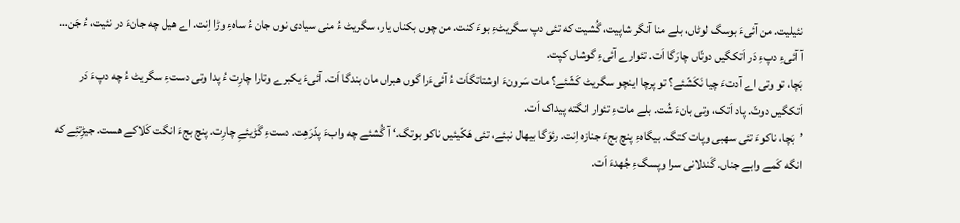نئیلیت. من آئیءَ بوسگ لوٹاں، بلے منا آنگر شاپیت، گُشیت که تئی دپ سگریٹءِ بوءَ کنت. من چوں بکناں یار، سگریٹ ءُ منی سیادی نوں جان ءُ ساهءِ وڑا اِنت. اے ھیل چه جانءَ در نئیت، ءُ جَن…
آ آئیءِ دپءِ دَر اَتکگیں دوتّاں چارَگا اَت. تئوارے آئیءِ گوشاں کپت.
بَچا، تو وتی اے آدتءَ چیا نَکَشّئے؟ تو پرچا اینچو سگریٹ کَشّئے؟ مات سَرونءَ اوشتاتگاَت ءُ آئیءَرا گوں ھبراں مان بندگا اَت. آئیءَ یکبرے وتارا چارِت ءُ پدا وتی دستءِ سگریٹ ءُ چه دپءَ دَر اَتکگیں دوتّ. پاد اَتک، وتی بانءَ شُت. بلے ماتءِ تئوار انگته پیداک اَت.
’بَچا، ناکوءَ تئی سهبی وپات کتگ. بیگاهءِ پنچ بجءَ جنازه اِنت. رئوَگا بیھال نبئے، تئی ھَکّیئیں ناکو بوتگ.‘ آ گُشئے چه وابءَ پدّرَهِت. دستءِ گَڑیئےِ چارِت. پنچ بجءَ انگت کَلاکے هست. جیڑِتئِے که انگه کَمے وابے جناں. گَندلانی سرا وپسگءِ جُهدءَ اَت.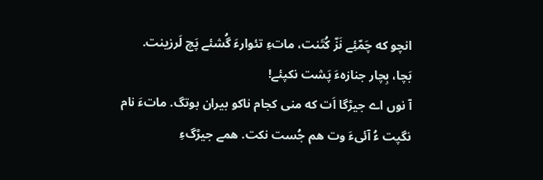انچو که چَمّئِے نَزّ کُتَنت، ماتءِ تئوارءَ گُشئے پَچ لَرزینت.
بَچا، بِچار جنازهءَ پَشت نکپئے!
آ نوں اے جیڑگا اَت که منی کجام ناکو بیران بوتگ. ماتءَ نام نگپت ءُ آئیءَ وت ھم جُست نکت. ھمے جیڑگءِ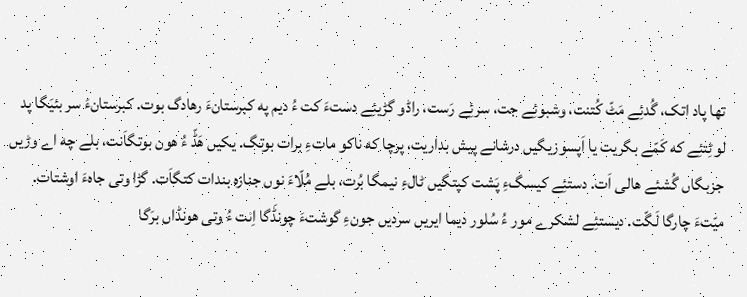تها پاد اتک، گُدئِے مَٹّ کُتنت، وشبوئِے جت، سرئِے رَست، راڈو گڑیئِے دستءَ کت ءُ دیم په کبرستانءَ رھادگ بوت. کبرستانءَ سر بئیَگا پد لوٹِتئِے که کَمّے بگریت یا اَپسوزیگیں درشانے پیش بداریت، پرچا که ناکو ماتءِ برات بوتگ. یکیں هَڈّ ءُ ھون بوتگاَنت، بلے چه اے وڑیں جزبگاں گُشئے ھالی اَت. دستئِے کیسگءِ پَشت کپتگیں ٹالءِ نیمگا بُرت، بلے مُلّاءَ نوں جنازه بندات کتگاَت. گڑا وتی جاهءَ اوشتات. میّتءَ چارگا لَگّت. دیستئِے لشکرے مور ءُ سُلور دیما ایریں سردیں جونءِ گوشتءَ چونڈَگا اِنت ءُ وتی ھونڈاں برَگا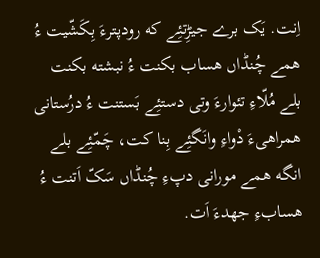اِنت. یَک برے جیڑِتئِے که رودپترءَ بِکَشّیت ءُ ھمے چُنڈاں ھساب بکنت ءُ نبشته بکنت بلے مُلّاءِ تئوارءَ وتی دستئِے بَستنت ءُ درُستانی ھمراھیءَ دْواءِ وانَگئِے بِنا کت، چَمّئِے بلے انگه ھمے مورانی دپءِ چُنڈاں سَکّ اَتنت ءُ ھسابءِ جهدءَ اَت.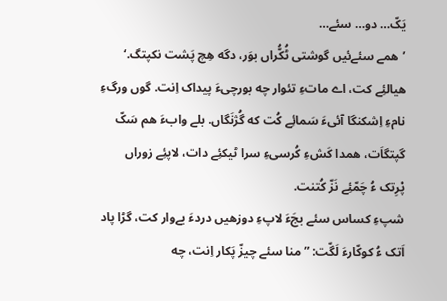یَکّ… دو… سئے…
’ھمے سئےئیں گوشتی ٹُکُّراں بوَر، دگه ھِچ پَشت نکپتگ.‘ ھیالئِے کت، اے ماتءِ تئوار چه بورچیءَ پیداک اِنت. گوں ورگءِ نامءِ اِشکنگا آئیءَ سَمائِے کُت که گُژنَگاں. بلے وابءَ ھم سَکّ گپتگاَت، ھمدا کَشءِ کُرسیءِ سرا ٹیکئِے دات، لاپئِے زوراں پْرِتک ءُ چَمّئِے نَزّ کُتنت.
شپءِ کساس سئے بجَءَ لاپءِ دوزهیں دردءَ بےوار کت، گڑا پاد اَتک ءُ کوکّارءَ لَگّت: ”منا سئے چیزّ پَکار اِنت، چه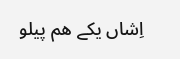اِشاں یکے ھم پیلو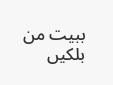ببیت من بلکیں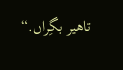تاھیر بگِراں.“